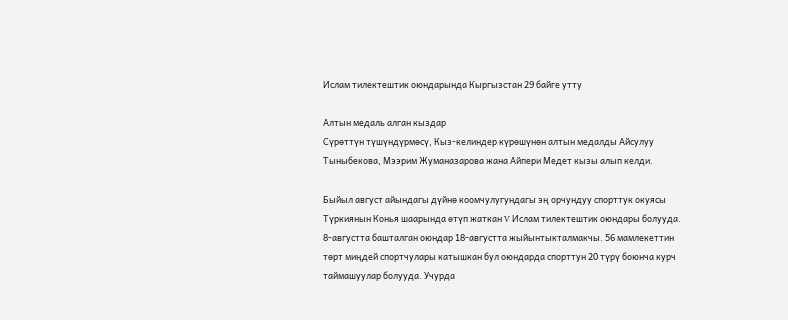Ислам тилектештик оюндарында Кыргызстан 29 байге утту

Алтын медаль алган кыздар
Сүрөттүн түшүндүрмөсү, Кыз-келиндер күрөшүнөн алтын медалды Айсулуу Тыныбекова, Мээрим Жуманазарова жана Айпери Медет кызы алып келди.

Быйыл август айындагы дүйнө коомчулугундагы эң орчундуу спорттук окуясы Түркиянын Конья шаарында өтүп жаткан V Ислам тилектештик оюндары болууда. 8-августта башталган оюндар 18-августта жыйынтыкталмакчы. 56 мамлекеттин төрт миңдей спортчулары катышкан бул оюндарда спорттун 20 түрү боюнча курч таймашуулар болууда. Учурда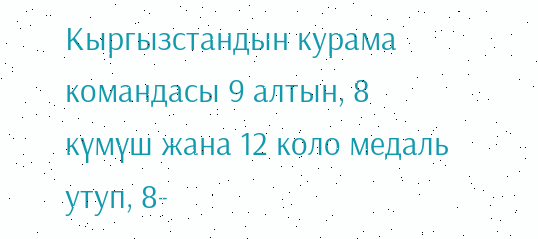Кыргызстандын курама командасы 9 алтын, 8 күмүш жана 12 коло медаль утуп, 8-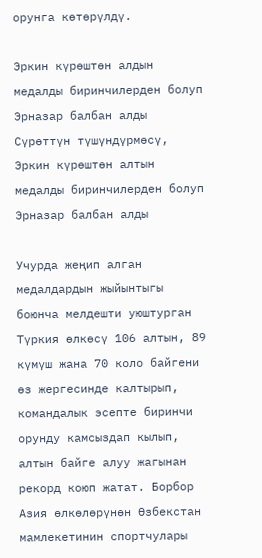орунга көтөрүлдү.

Эркин күрөштөн алдын медалды биринчилерден болуп Эрназар балбан алды
Сүрөттүн түшүндүрмөсү, Эркин күрөштөн алтын медалды биринчилерден болуп Эрназар балбан алды

Учурда жеңип алган медалдардын жыйынтыгы боюнча мелдешти уюштурган Түркия өлкөсү 106 алтын, 89 күмүш жана 70 коло байгени өз жергесинде калтырып, командалык эсепте биринчи орунду камсыздап кылып, алтын байге алуу жагынан рекорд коюп жатат. Борбор Азия өлкөлөрүнөн Өзбекстан мамлекетинин спортчулары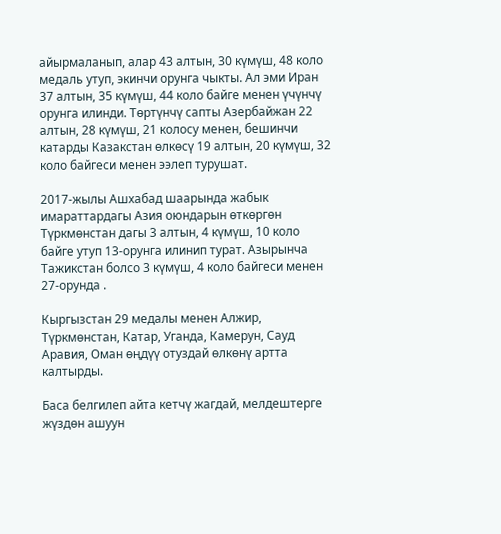айырмаланып, алар 43 алтын, 30 күмүш, 48 коло медаль утуп, экинчи орунга чыкты. Ал эми Иран 37 алтын, 35 күмүш, 44 коло байге менен үчүнчү орунга илинди. Төртүнчү сапты Азербайжан 22 алтын, 28 күмүш, 21 колосу менен, бешинчи катарды Казакстан өлкөсү 19 алтын, 20 күмүш, 32 коло байгеси менен ээлеп турушат.

2017-жылы Ашхабад шаарында жабык имараттардагы Азия оюндарын өткөргөн Түркмөнстан дагы 3 алтын, 4 күмүш, 10 коло байге утуп 13-орунга илинип турат. Азырынча Тажикстан болсо 3 күмүш, 4 коло байгеси менен 27-орунда .

Кыргызстан 29 медалы менен Алжир, Түркмөнстан, Катар, Уганда, Камерун, Сауд Аравия, Оман өңдүү отуздай өлкөнү артта калтырды.

Баса белгилеп айта кетчү жагдай, мелдештерге жүздөн ашуун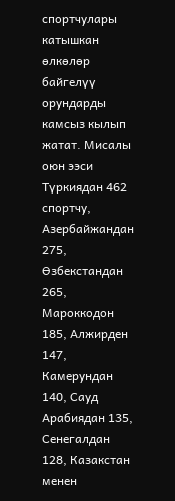спортчулары катышкан өлкөлөр байгелүү орундарды камсыз кылып жатат. Мисалы оюн ээси Түркиядан 462 спортчу, Азербайжандан 275, Өзбекстандан 265, Мароккодон 185, Алжирден 147, Камерундан 140, Сауд Арабиядан 135, Сенегалдан 128, Казакстан менен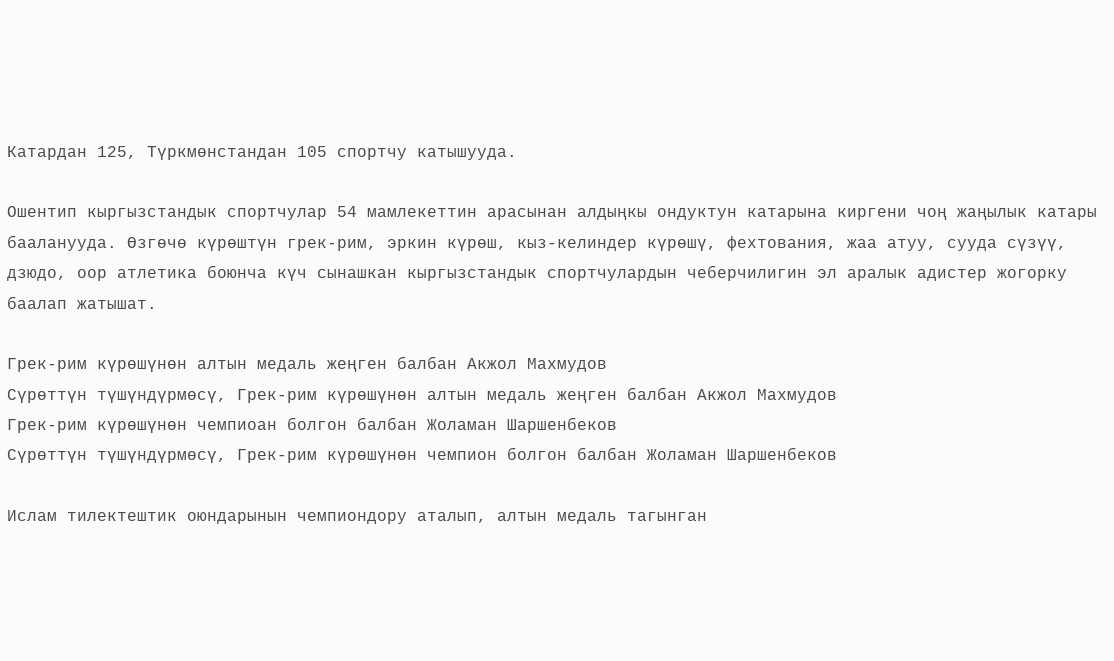Катардан 125, Түркмөнстандан 105 спортчу катышууда.

Ошентип кыргызстандык спортчулар 54 мамлекеттин арасынан алдыңкы ондуктун катарына киргени чоң жаңылык катары бааланууда. Өзгөчө күрөштүн грек-рим, эркин күрөш, кыз-келиндер күрөшү, фехтования, жаа атуу, сууда сүзүү, дзюдо, оор атлетика боюнча күч сынашкан кыргызстандык спортчулардын чеберчилигин эл аралык адистер жогорку баалап жатышат.

Грек-рим күрөшүнөн алтын медаль жеңген балбан Акжол Махмудов
Сүрөттүн түшүндүрмөсү, Грек-рим күрөшүнөн алтын медаль жеңген балбан Акжол Махмудов
Грек-рим күрөшүнөн чемпиоан болгон балбан Жоламан Шаршенбеков
Сүрөттүн түшүндүрмөсү, Грек-рим күрөшүнөн чемпион болгон балбан Жоламан Шаршенбеков

Ислам тилектештик оюндарынын чемпиондору аталып, алтын медаль тагынган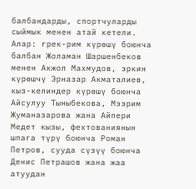балбандарды, спортчуларды сыймык менен атай кетели. Алар: грек-рим күрөшү боюнча балбан Жоламан Шаршенбеков менен Акжол Махмудов, эркин күрөшчү Эрназар Акматалиев, кыз-келиндер күрөшү боюнча Айсулуу Тыныбекова, Мээрим Жуманазарова жана Айпери Медет кызы, фехтованиянын шпага түрү боюнча Роман Петров, сууда сүзүү боюнча Денис Петрашов жана жаа атуудан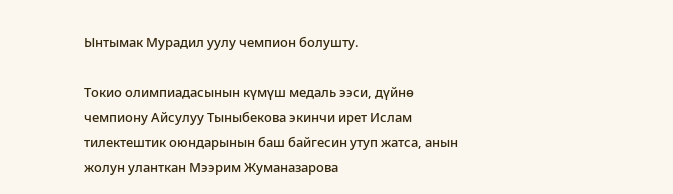Ынтымак Мурадил уулу чемпион болушту.

Токио олимпиадасынын күмүш медаль ээси, дүйнө чемпиону Айсулуу Тыныбекова экинчи ирет Ислам тилектештик оюндарынын баш байгесин утуп жатса, анын жолун уланткан Мээрим Жуманазарова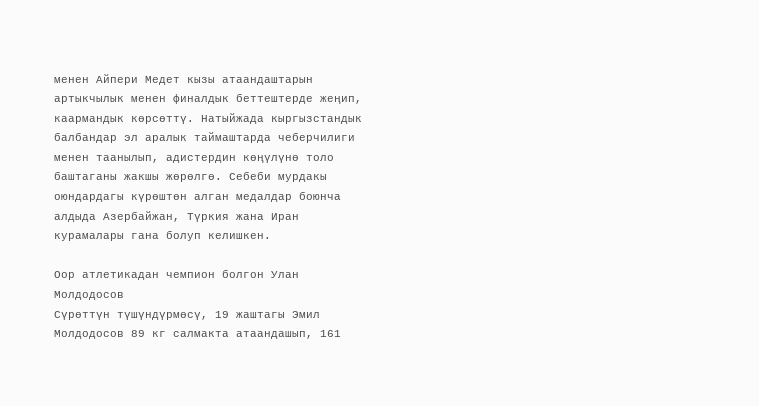менен Айпери Медет кызы атаандаштарын артыкчылык менен финалдык беттештерде жеңип, каармандык көрсөттү. Натыйжада кыргызстандык балбандар эл аралык таймаштарда чеберчилиги менен таанылып, адистердин көңүлүнө толо баштаганы жакшы жөрөлгө. Себеби мурдакы оюндардагы күрөштөн алган медалдар боюнча алдыда Азербайжан, Түркия жана Иран курамалары гана болуп келишкен.

Оор атлетикадан чемпион болгон Улан Молдодосов
Сүрөттүн түшүндүрмөсү, 19 жаштагы Эмил Молдодосов 89 кг салмакта атаандашып, 161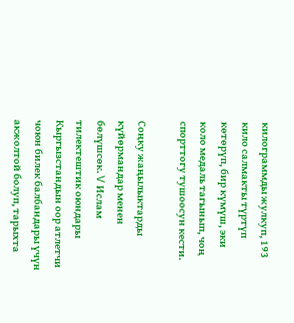килограммды жулкуп, 193 кило салмакты түртүп көтөрүп, бир күмүш, эки коло медаль тагынып, чоң спорттогу тушоосун кести.

Соңку жаңылыктарды күйөрмандар менен бөлүшсөк. V Ислам тилектештик оюндары Кыргызстандын оор атлетчи чоюн билек балбандары үчүн акжолтой болуп, тарыхта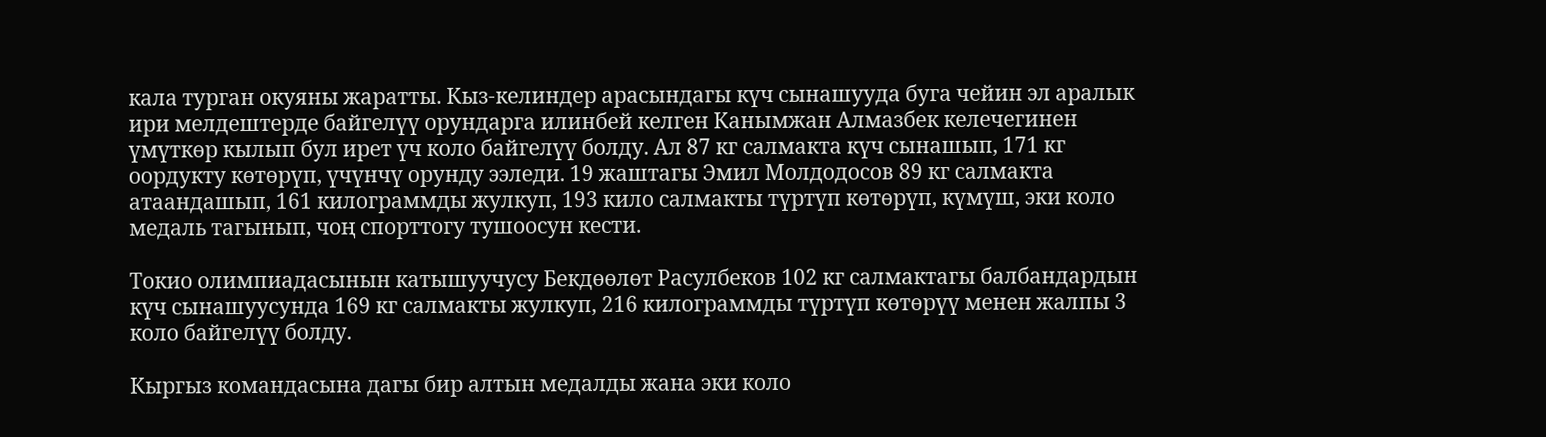кала турган окуяны жаратты. Кыз-келиндер арасындагы күч сынашууда буга чейин эл аралык ири мелдештерде байгелүү орундарга илинбей келген Канымжан Алмазбек келечегинен үмүткөр кылып бул ирет үч коло байгелүү болду. Ал 87 кг салмакта күч сынашып, 171 кг оордукту көтөрүп, үчүнчү орунду ээледи. 19 жаштагы Эмил Молдодосов 89 кг салмакта атаандашып, 161 килограммды жулкуп, 193 кило салмакты түртүп көтөрүп, күмүш, эки коло медаль тагынып, чоң спорттогу тушоосун кести.

Токио олимпиадасынын катышуучусу Бекдөөлөт Расулбеков 102 кг салмактагы балбандардын күч сынашуусунда 169 кг салмакты жулкуп, 216 килограммды түртүп көтөрүү менен жалпы 3 коло байгелүү болду.

Кыргыз командасына дагы бир алтын медалды жана эки коло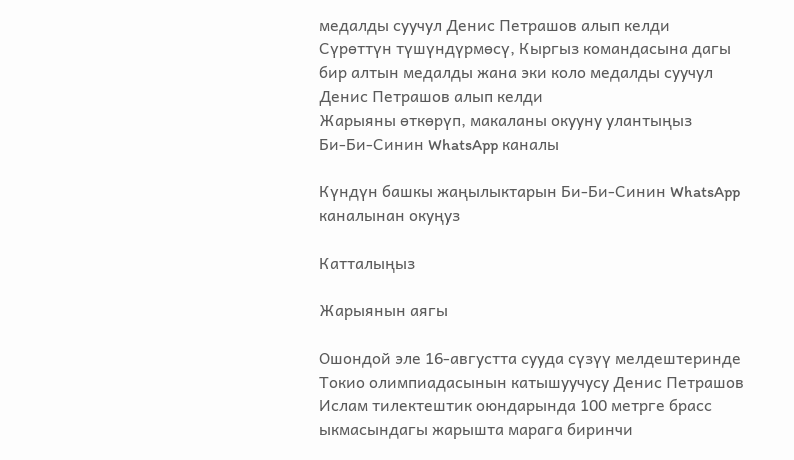медалды суучул Денис Петрашов алып келди
Сүрөттүн түшүндүрмөсү, Кыргыз командасына дагы бир алтын медалды жана эки коло медалды суучул Денис Петрашов алып келди
Жарыяны өткөрүп, макаланы окууну улантыңыз
Би-Би-Синин WhatsApp каналы

Күндүн башкы жаңылыктарын Би-Би-Синин WhatsApp каналынан окуңуз

Катталыңыз

Жарыянын аягы

Ошондой эле 16-августта сууда сүзүү мелдештеринде Токио олимпиадасынын катышуучусу Денис Петрашов Ислам тилектештик оюндарында 100 метрге брасс ыкмасындагы жарышта марага биринчи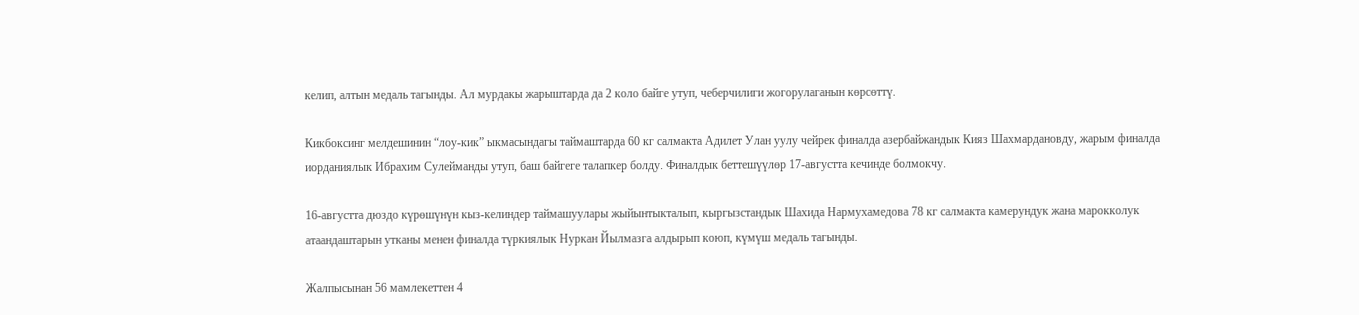келип, алтын медаль тагынды. Ал мурдакы жарыштарда да 2 коло байге утуп, чеберчилиги жогорулаганын көрсөттү.

Кикбоксинг мелдешинин “лоу-кик” ыкмасындагы таймаштарда 60 кг салмакта Адилет Улан уулу чейрек финалда азербайжандык Кияз Шахмардановду, жарым финалда иорданиялык Ибрахим Сулейманды утуп, баш байгеге талапкер болду. Финалдык беттешүүлөр 17-августта кечинде болмокчу.

16-августта дюздо күрөшүнүн кыз-келиндер таймашуулары жыйынтыкталып, кыргызстандык Шахида Нармухамедова 78 кг салмакта камерундук жана марокколук атаандаштарын утканы менен финалда түркиялык Нуркан Йылмазга алдырып коюп, күмүш медаль тагынды.

Жалпысынан 56 мамлекеттен 4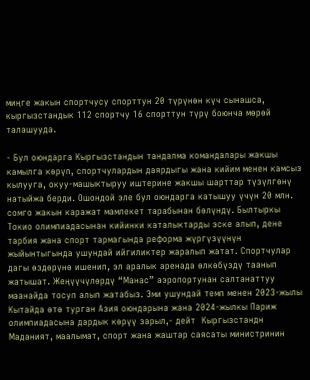миңге жакын спортчусу спорттун 20 түрүнөн күч сынашса, кыргызстандык 112 спортчу 16 спорттун түрү боюнча мөрөй талашууда.

- Бул оюндарга Кыргызстандын тандалма командалары жакшы камылга көрүп, спортчулардын даярдыгы жана кийим менен камсыз кылууга, окуу-машыктыруу иштерине жакшы шарттар түзүлгөнү натыйжа берди. Ошондой эле бул оюндарга катышуу үчүн 20 млн. сомго жакын каражат мамлекет тарабынан бөлүндү. Былтыркы Токио олимпиадасынан кийинки каталыктарды эске алып, дене тарбия жана спорт тармагында реформа жүргүзүүнүн жыйынтыгында ушундай ийгиликтер жаралып жатат. Спортчулар дагы өздөрүнө ишенип, эл аралык аренада өлкөбүздү таанып жатышат. Жеңүүчүлөрдү “Манас” аэропортунан салтанаттуу маанайда тосуп алып жатабыз. Эми ушундай темп менен 2023-жылы Кытайда өтө турган Азия оюндарына жана 2024-жылкы Париж олимпиадасына дардык көрүү зарыл,- дейт  Кыргызстандн Маданият, маалымат, спорт жана жаштар саясаты министринин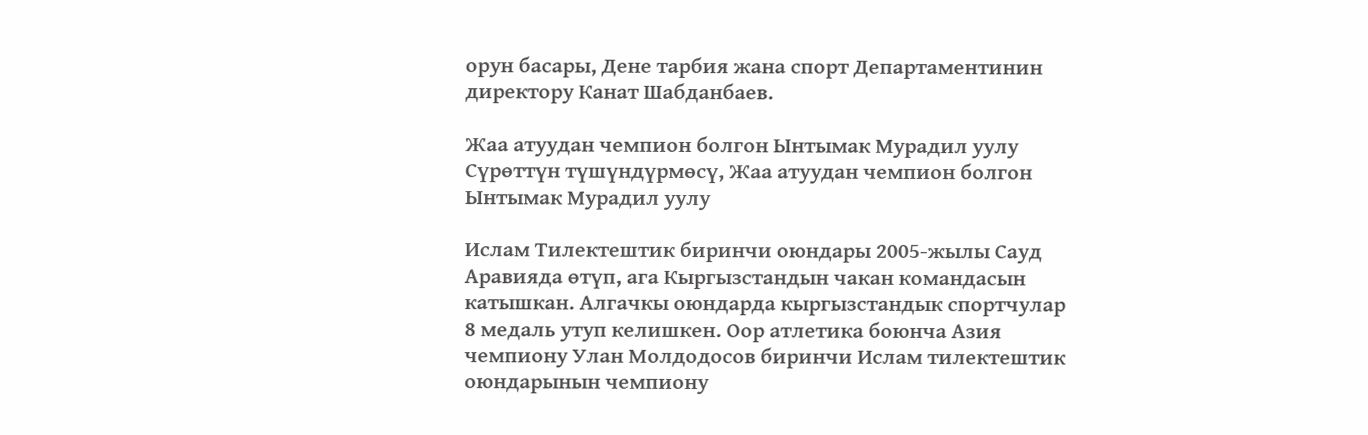орун басары, Дене тарбия жана спорт Департаментинин директору Канат Шабданбаев.

Жаа атуудан чемпион болгон Ынтымак Мурадил уулу
Сүрөттүн түшүндүрмөсү, Жаа атуудан чемпион болгон Ынтымак Мурадил уулу

Ислам Тилектештик биринчи оюндары 2005-жылы Сауд Аравияда өтүп, ага Кыргызстандын чакан командасын катышкан. Алгачкы оюндарда кыргызстандык спортчулар 8 медаль утуп келишкен. Оор атлетика боюнча Азия чемпиону Улан Mолдодосов биринчи Ислам тилектештик оюндарынын чемпиону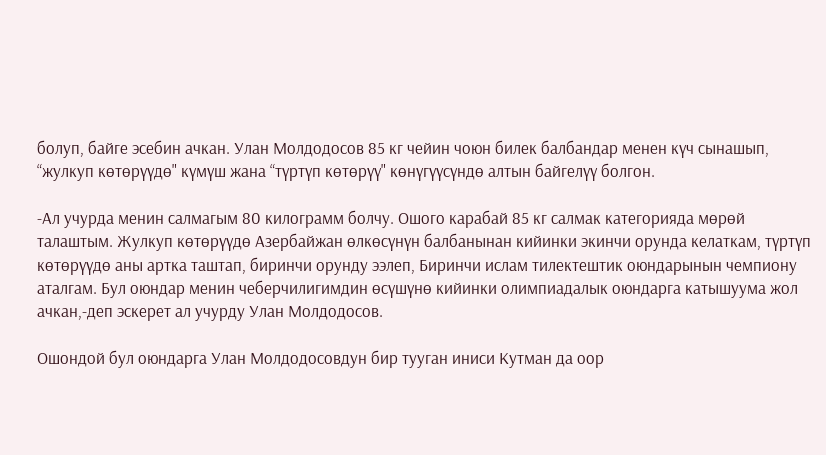болуп, байге эсебин ачкан. Улан Mолдодосов 85 кг чейин чоюн билек балбандар менен күч сынашып, “жулкуп көтөрүүдө" күмүш жана “түртүп көтөрүү" көнүгүүсүндө алтын байгелүү болгон.

-Ал учурда менин салмагым 80 килограмм болчу. Ошого карабай 85 кг салмак категорияда мөрөй талаштым. Жулкуп көтөрүүдө Азербайжан өлкөсүнүн балбанынан кийинки экинчи орунда келаткам, түртүп көтөрүүдө аны артка таштап, биринчи орунду ээлеп, Биринчи ислам тилектештик оюндарынын чемпиону аталгам. Бул оюндар менин чеберчилигимдин өсүшүнө кийинки олимпиадалык оюндарга катышуума жол ачкан,-деп эскерет ал учурду Улан Молдодосов.

Ошондой бул оюндарга Улан Молдодосовдун бир тууган иниси Кутман да оор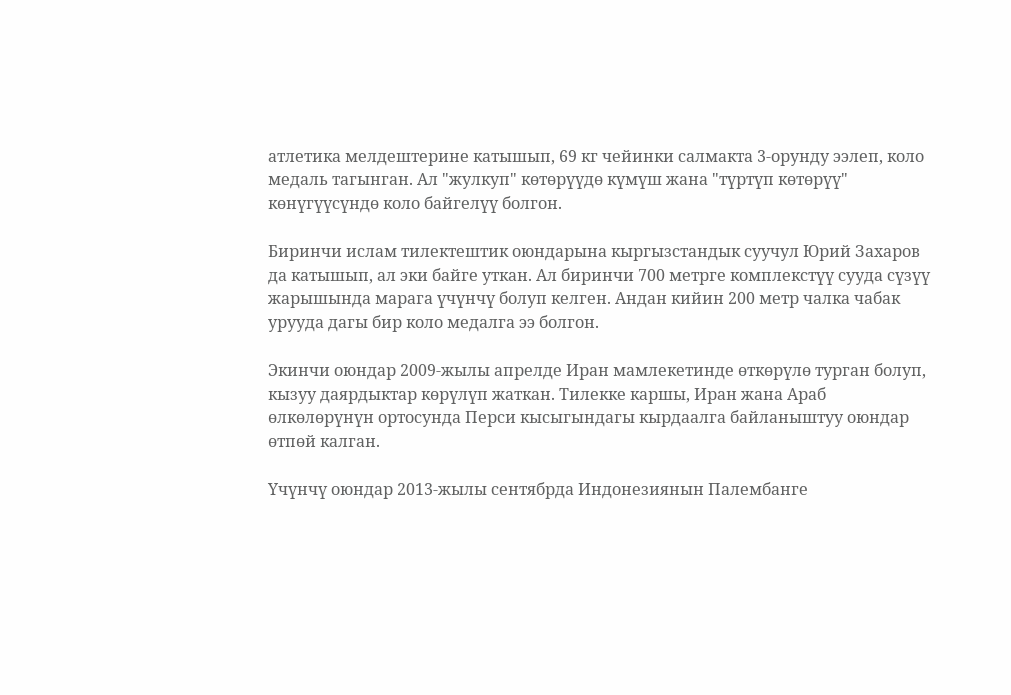атлетика мелдештерине катышып, 69 кг чейинки салмакта 3-орунду ээлеп, коло медаль тагынган. Ал "жулкуп" көтөрүүдө күмүш жана "түртүп көтөрүү" көнүгүүсүндө коло байгелүү болгон.

Биринчи ислам тилектештик оюндарына кыргызстандык суучул Юрий Захаров да катышып, ал эки байге уткан. Ал биринчи 700 метрге комплекстүү сууда сүзүү жарышында марага үчүнчү болуп келген. Андан кийин 200 метр чалка чабак урууда дагы бир коло медалга ээ болгон.

Экинчи оюндар 2009-жылы апрелде Иран мамлекетинде өткөрүлө турган болуп, кызуу даярдыктар көрүлүп жаткан. Тилекке каршы, Иран жана Араб өлкөлөрүнүн ортосунда Перси кысыгындагы кырдаалга байланыштуу оюндар өтпөй калган.

Үчүнчү оюндар 2013-жылы сентябрда Индонезиянын Палембанге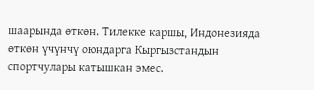шаарында өткөн. Тилекке каршы, Индонезияда өткөн үчүнчү оюндарга Кыргызстандын спортчулары катышкан эмес.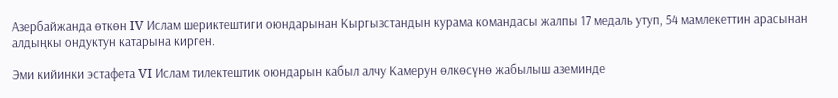Азербайжанда өткөн IV Ислам шериктештиги оюндарынан Кыргызстандын курама командасы жалпы 17 медаль утуп, 54 мамлекеттин арасынан алдыңкы ондуктун катарына кирген.

Эми кийинки эстафета VI Ислам тилектештик оюндарын кабыл алчу Камерун өлкөсүнө жабылыш аземинде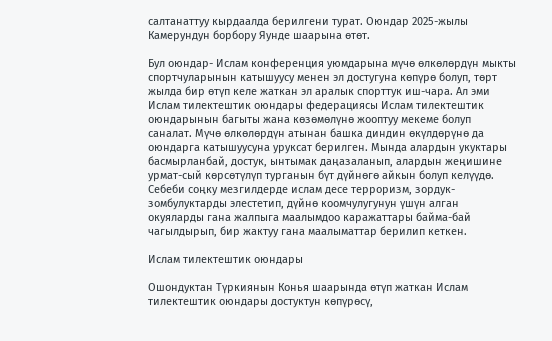салтанаттуу кырдаалда берилгени турат. Оюндар 2025-жылы Камерундун борбору Яунде шаарына өтөт.

Бул оюндар- Ислам конференция уюмдарына мүчө өлкөлөрдүн мыкты спортчуларынын катышуусу менен эл достугуна көпүрө болуп, төрт жылда бир өтүп келе жаткан эл аралык спорттук иш-чара. Ал эми Ислам тилектештик оюндары федерациясы Ислам тилектештик оюндарынын багыты жана көзөмөлүнө жооптуу мекеме болуп саналат. Мүчө өлкөлөрдүн атынан башка диндин өкүлдөрүнө да оюндарга катышуусуна уруксат берилген. Мында алардын укуктары басмырланбай, достук, ынтымак даңазаланып, алардын жеңишине урмат-сый көрсөтүлүп турганын бүт дүйнөгө айкын болуп келүүдө. Себеби соңку мезгилдерде ислам десе терроризм, зордук-зомбулуктарды элестетип, дүйнө коомчулугунун үшүн алган окуяларды гана жалпыга маалымдоо каражаттары байма-бай чагылдырып, бир жактуу гана маалыматтар берилип кеткен.

Ислам тилектештик оюндары

Ошондуктан Түркиянын Конья шаарында өтүп жаткан Ислам тилектештик оюндары достуктун көпүрөсү,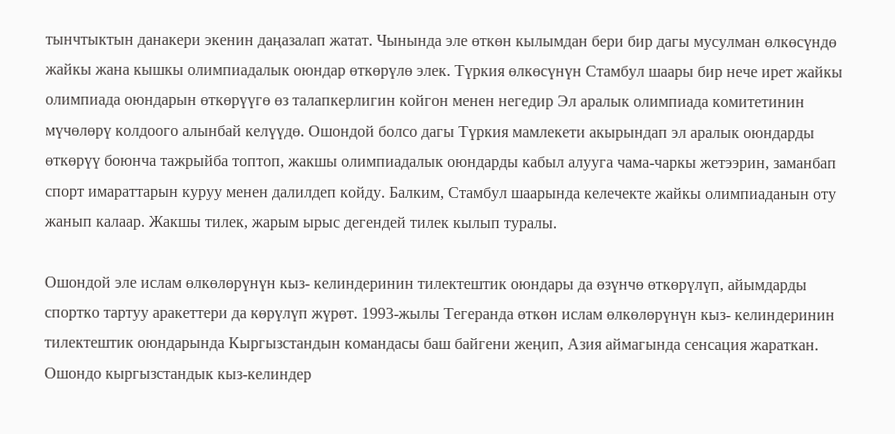тынчтыктын данакери экенин даңазалап жатат. Чынында эле өткөн кылымдан бери бир дагы мусулман өлкөсүндө жайкы жана кышкы олимпиадалык оюндар өткөрүлө элек. Түркия өлкөсүнүн Стамбул шаары бир нече ирет жайкы олимпиада оюндарын өткөрүүгө өз талапкерлигин койгон менен негедир Эл аралык олимпиада комитетинин мүчөлөрү колдоого алынбай келүүдө. Ошондой болсо дагы Түркия мамлекети акырындап эл аралык оюндарды өткөрүү боюнча тажрыйба топтоп, жакшы олимпиадалык оюндарды кабыл алууга чама-чаркы жетээрин, заманбап спорт имараттарын куруу менен далилдеп койду. Балким, Стамбул шаарында келечекте жайкы олимпиаданын оту жанып калаар. Жакшы тилек, жарым ырыс дегендей тилек кылып туралы.

Ошондой эле ислам өлкөлөрүнүн кыз- келиндеринин тилектештик оюндары да өзүнчө өткөрүлүп, айымдарды спортко тартуу аракеттери да көрүлүп жүрөт. 1993-жылы Тегеранда өткөн ислам өлкөлөрүнүн кыз- келиндеринин тилектештик оюндарында Кыргызстандын командасы баш байгени жеңип, Азия аймагында сенсация жараткан. Ошондо кыргызстандык кыз-келиндер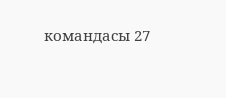командасы 27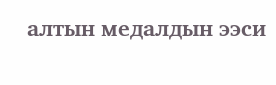алтын медалдын ээси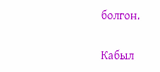болгон.

Кабыл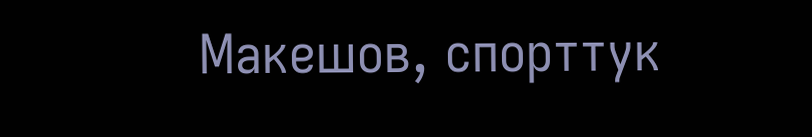Макешов, спорттук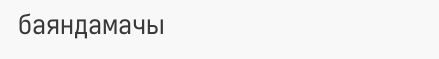баяндамачы